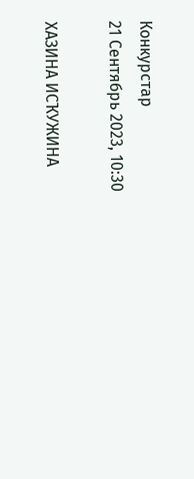Конкурстар
21 Сентябрь 2023, 10:30

ХАЗИНА ИСҠУЖИНА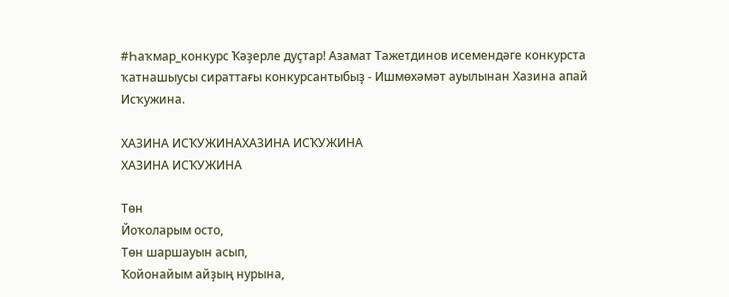#Һаҡмар_конкурс Ҡәҙерле дуҫтар! Азамат Тажетдинов исемендәге конкурста ҡатнашыусы сираттағы конкурсантыбыҙ - Ишмөхәмәт ауылынан Хазина апай Исҡужина.

ХАЗИНА ИСҠУЖИНАХАЗИНА ИСҠУЖИНА
ХАЗИНА ИСҠУЖИНА

Төн
Йоҡоларым осто,
Төн шаршауын асып,
Ҡойонайым айҙың нурына,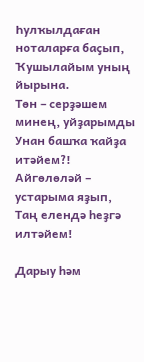Һулҡылдаған ноталарға баҫып,
Ҡушылайым уның йырына.
Төн – серҙәшем минең, уйҙарымды
Унан башҡа ҡайҙа итәйем?!
Айгөлөләй – устарыма яҙып,
Таң елендә һеҙгә илтәйем!

Дарыу һәм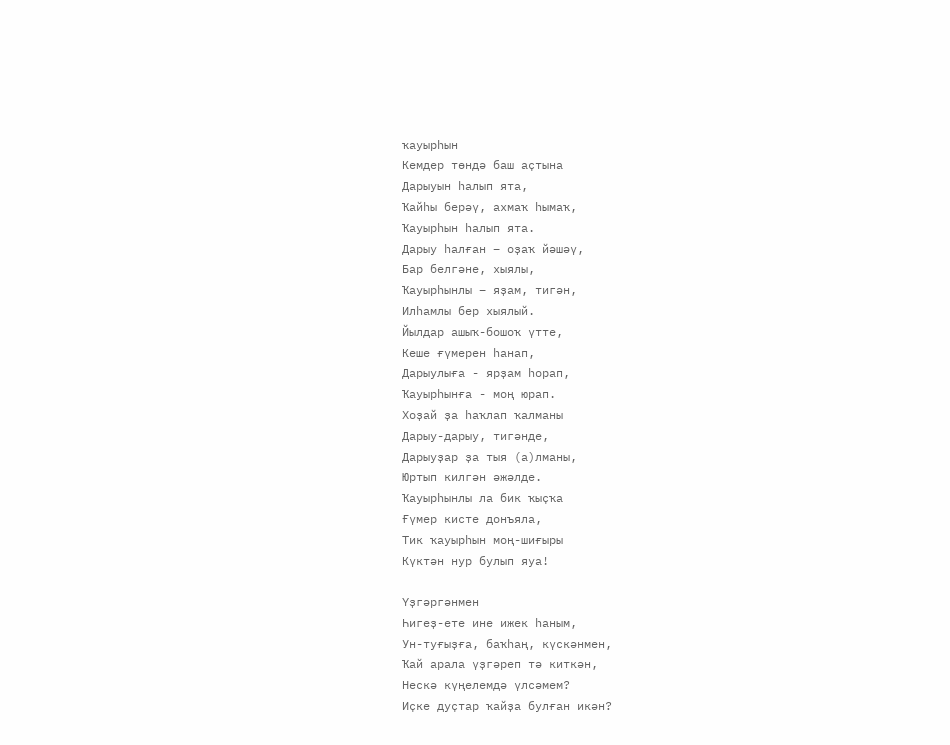ҡауырһын
Кемдер төндә баш аҫтына
Дарыуын һалып ята,
Ҡайһы берәү, ахмаҡ һымаҡ,
Ҡауырһын һалып ята.
Дарыу һалған – оҙаҡ йәшәү,
Бар белгәне, хыялы,
Ҡауырһынлы – яҙам, тигән,
Илһамлы бер хыялый.
Йылдар ашыҡ-бошоҡ үтте,
Кеше ғүмерен һанап,
Дарыулыға - ярҙам һорап,
Ҡауырһынға - моң юрап.
Хоҙай ҙа һаҡлап ҡалманы
Дарыу-дарыу, тигәнде,
Дарыуҙар ҙа тыя (а)лманы,
Юртып килгән әжәлде.
Ҡауырһынлы ла бик ҡыҫҡа
Ғүмер кисте донъяла,
Тик ҡауырһын моң-шиғыры
Күктән нур булып яуа!

Үҙгәргәнмен
Һигеҙ-ете ине ижек һаным,
Ун-туғыҙға, баҡһаң, күскәнмен,
Ҡай арала үҙгәреп тә киткән,
Нескә күңелемдә үлсәмем?
Иҫке дуҫтар ҡайҙа булған икән?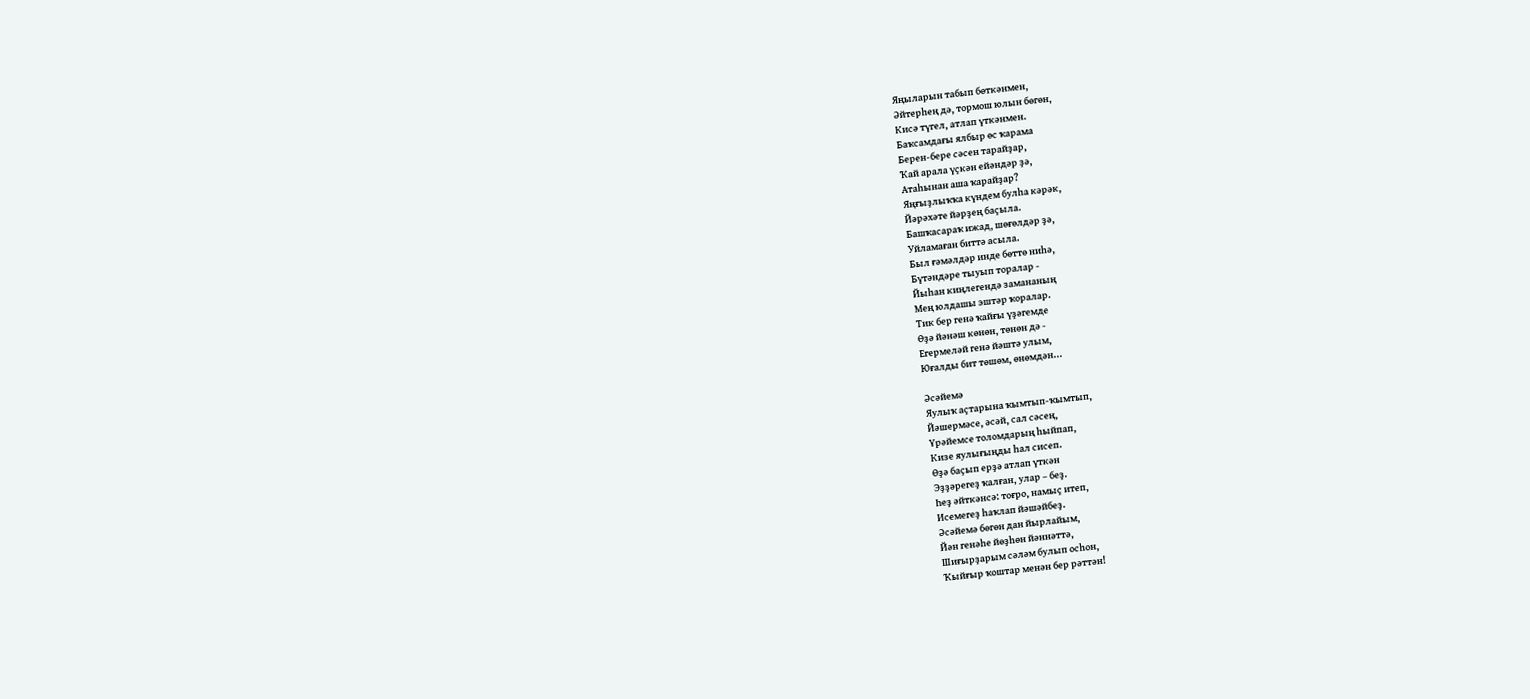Яңыларын табып бөткәнмен,
Әйтерһең дә, тормош юлын бөгөн,
Кисә түгел, атлап үткәнмен.
Баҡсамдағы ялбыр өс ҡарама
Берен-бере сәсен тарайҙар,
Ҡай арала үҫкән ейәндәр ҙә,
Атаһынан аша ҡарайҙар?
Яңғыҙлыҡҡа күндем булһа кәрәк,
Йәрәхәте йәрҙең баҫыла.
Башҡасараҡ ижад, шөғөлдәр ҙә,
Уйламаған биттә асыла.
Был ғәмәлдәр инде бөттө ниһә,
Бүтәндәре тыуып торалар -
Йыһан киңлегендә замананың
Мең юлдашы эштәр ҡоралар.
Тик бер генә ҡайғы үҙәгемде
Өҙә йәнәш көнөн, төнөн дә -
Егермеләй генә йәштә улым,
Юғалды бит төшөм, өнөмдән...

Әсәйемә
Яулыҡ аҫтарына ҡымтып-ҡымтып,
Йәшермәсе, әсәй, сал сәсең,
Үрәйемсе толомдарың һыйпап,
Кизе яулығыңды һал сисеп.
Өҙә баҫып ерҙә атлап үткән
Эҙҙәрегеҙ ҡалған, улар – беҙ.
Һеҙ әйткәнсә: тоғро, намыҫ итеп,
Исемегеҙ һаҡлап йәшәйбеҙ.
Әсәйемә бөгөн дан йырлайым,
Йән генәһе йөҙһөн йәннәттә,
Шиғырҙарым сәләм булып осһон,
Ҡыйғыр ҡоштар менән бер рәттән!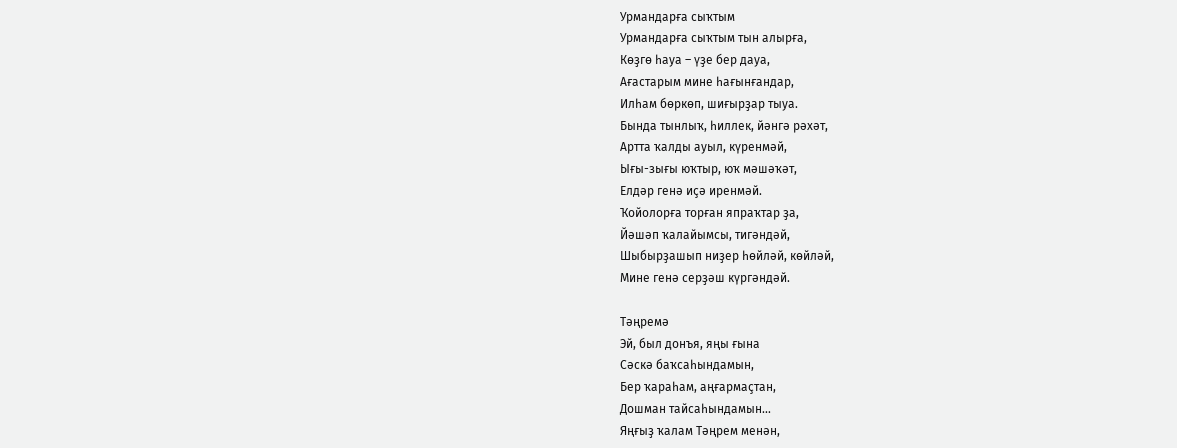Урмандарға сыҡтым
Урмандарға сыҡтым тын алырға,
Көҙгө һауа – үҙе бер дауа,
Ағастарым мине һағынғандар,
Илһам бөркөп, шиғырҙар тыуа.
Бында тынлыҡ, һиллек, йәнгә рәхәт,
Артта ҡалды ауыл, күренмәй,
Ығы-зығы юҡтыр, юҡ мәшәҡәт,
Елдәр генә иҫә иренмәй.
Ҡойолорға торған япраҡтар ҙа,
Йәшәп ҡалайымсы, тигәндәй,
Шыбырҙашып ниҙер һөйләй, көйләй,
Мине генә серҙәш күргәндәй.

Тәңремә
Эй, был донъя, яңы ғына
Сәскә баҡсаһындамын,
Бер ҡараһам, аңғармаҫтан,
Дошман тайсаһындамын...
Яңғыҙ ҡалам Тәңрем менән,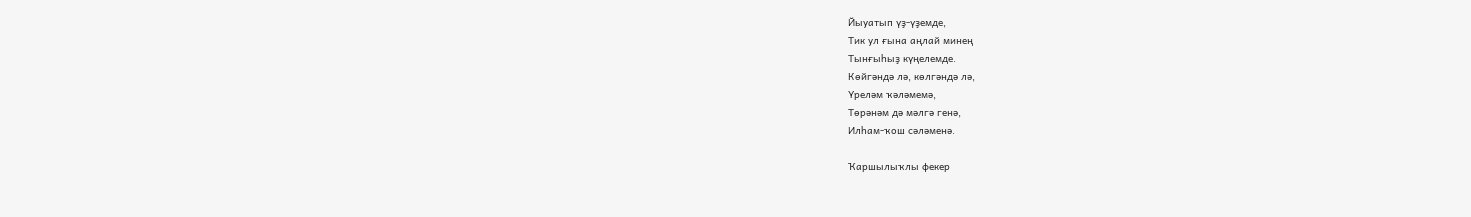Йыуатып үҙ-үҙемде,
Тик ул ғына аңлай минең
Тынғыһыҙ күңелемде.
Көйгәндә лә, көлгәндә лә,
Үреләм ҡәләмемә,
Төрәнәм дә мәлгә генә,
Илһам-ҡош сәләменә.

Ҡаршылыҡлы фекер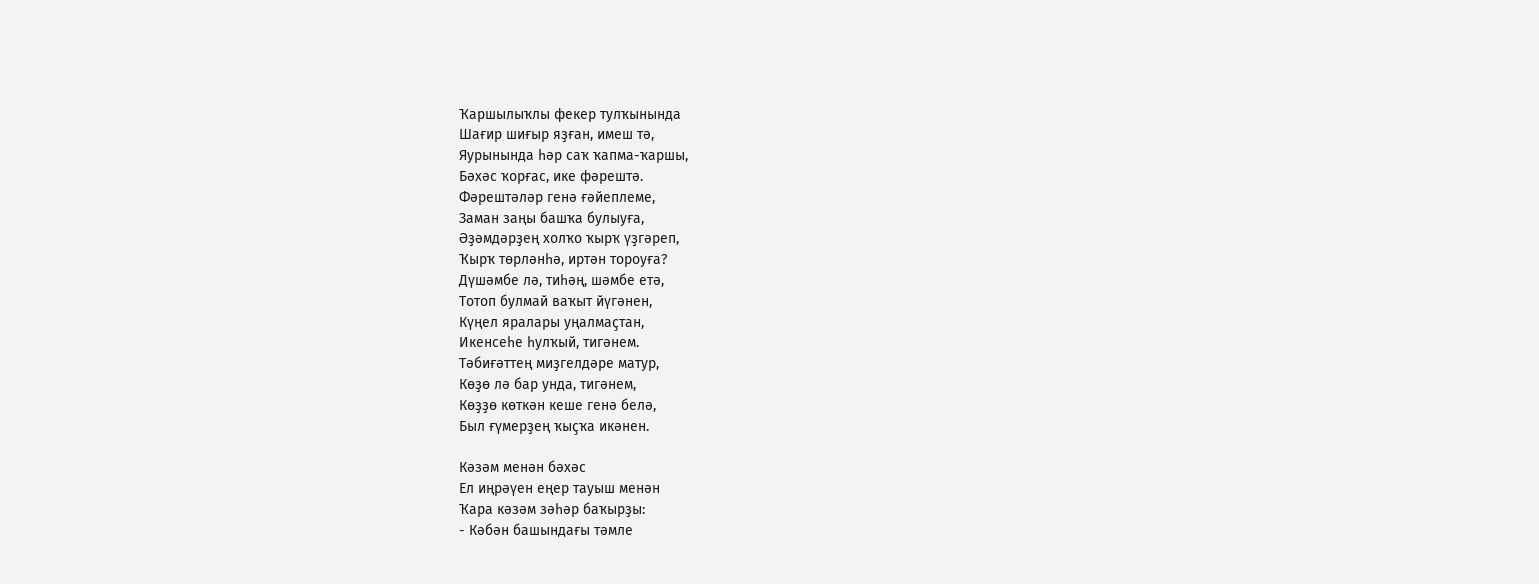Ҡаршылыҡлы фекер тулҡынында
Шағир шиғыр яҙған, имеш тә,
Яурынында һәр саҡ ҡапма-ҡаршы,
Бәхәс ҡорғас, ике фәрештә.
Фәрештәләр генә ғәйеплеме,
Заман заңы башҡа булыуға,
Әҙәмдәрҙең холҡо ҡырҡ үҙгәреп,
Ҡырҡ төрләнһә, иртән тороуға?
Дүшәмбе лә, тиһәң, шәмбе етә,
Тотоп булмай ваҡыт йүгәнен,
Күңел яралары уңалмаҫтан,
Икенсеһе һулҡый, тигәнем.
Тәбиғәттең миҙгелдәре матур,
Көҙө лә бар унда, тигәнем,
Көҙҙө көткән кеше генә белә,
Был ғүмерҙең ҡыҫҡа икәнен.

Кәзәм менән бәхәс
Ел иңрәүен еңер тауыш менән
Ҡара кәзәм зәһәр баҡырҙы:
- Кәбән башындағы тәмле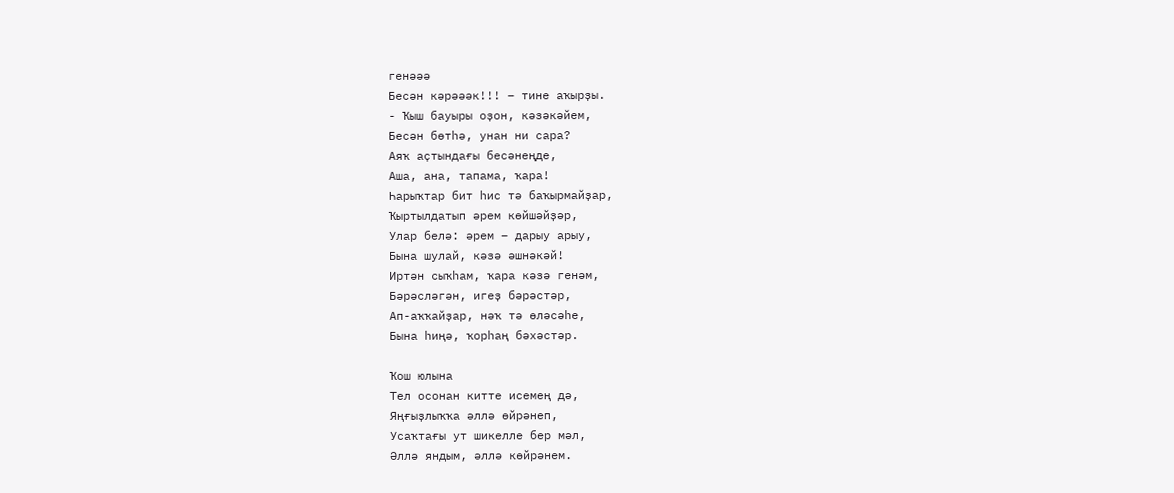генәәә
Бесән кәрәәәк!!! – тине аҡырҙы.
- Ҡыш бауыры оҙон, кәзәкәйем,
Бесән бөтһә, унан ни сара?
Аяҡ аҫтындағы бесәнеңде,
Аша, ана, тапама, ҡара!
Һарыҡтар бит һис тә баҡырмайҙар,
Ҡыртылдатып әрем көйшәйҙәр,
Улар белә: әрем – дарыу арыу,
Бына шулай, кәзә әшнәкәй!
Иртән сыҡһам, ҡара кәзә генәм,
Бәрәсләгән, игеҙ бәрәстәр,
Ап-аҡҡайҙар, нәҡ тә өләсәһе,
Бына һиңә, ҡорһаң бәхәстәр.

Ҡош юлына
Тел осонан китте исемең дә,
Яңғыҙлыҡҡа әллә өйрәнеп,
Усаҡтағы ут шикелле бер мәл,
Әллә яндым, әллә көйрәнем.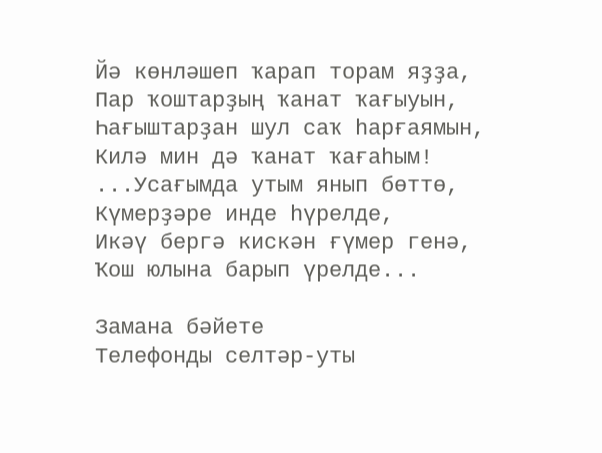Йә көнләшеп ҡарап торам яҙҙа,
Пар ҡоштарҙың ҡанат ҡағыуын,
Һағыштарҙан шул саҡ һарғаямын,
Килә мин дә ҡанат ҡағаһым!
...Усағымда утым янып бөттө,
Күмерҙәре инде һүрелде,
Икәү бергә кискән ғүмер генә,
Ҡош юлына барып үрелде...

Замана бәйете
Телефонды селтәр-уты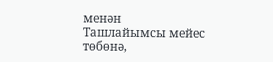менән
Ташлайымсы мейес төбөнә,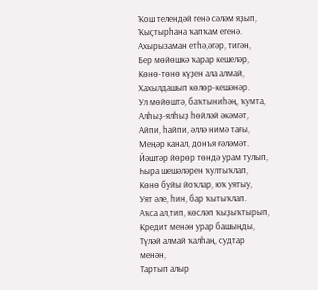Ҡош телендәй генә сәләм яҙып,
Ҡыҫтырһана ҡапҡам егенә.
Ахырызаман етһә,әгәр, тигән,
Бер мөйөшкә ҡарар кешеләр,
Көнө-төнө күҙен ала алмай,
Хахылдашып көлөр-кешәнәр.
Ул мөйөштә, баҡтыниһәң, ҡумта,
Алһыҙ-ялһыҙ һөйләй әкәмәт,
Айпи, һайпи, әллә нимә тағы,
Меңәр канал, донъя ғәләмәт.
Йәштәр йөрөр төндә урам тулып,
Һыра шешәләрен ҡултыҡлап,
Көнө буйы йоҡлар, юҡ уятыу,
Уят әле, һин, бар ҡытыҡлап.
Аҡса ал,тип, көсләп ҡыҙыҡтырып,
Кредит менән урар башыңды,
Түләй алмай ҡалһаң, судтар менән,
Тартып алыр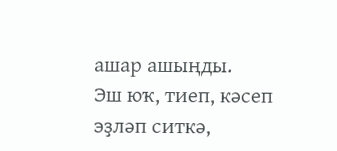ашар ашыңды.
Эш юҡ, тиеп, кәсеп эҙләп ситкә,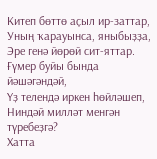Китеп бөттө аҫыл ир-заттар,
Уның ҡарауынса, яныбыҙҙа,
Эре генә йөрөй сит-яттар.
Ғүмер буйы бында йәшәгәндәй,
Үҙ телендә иркен һөйләшеп,
Ниндәй милләт менгән түребеҙгә?
Хатта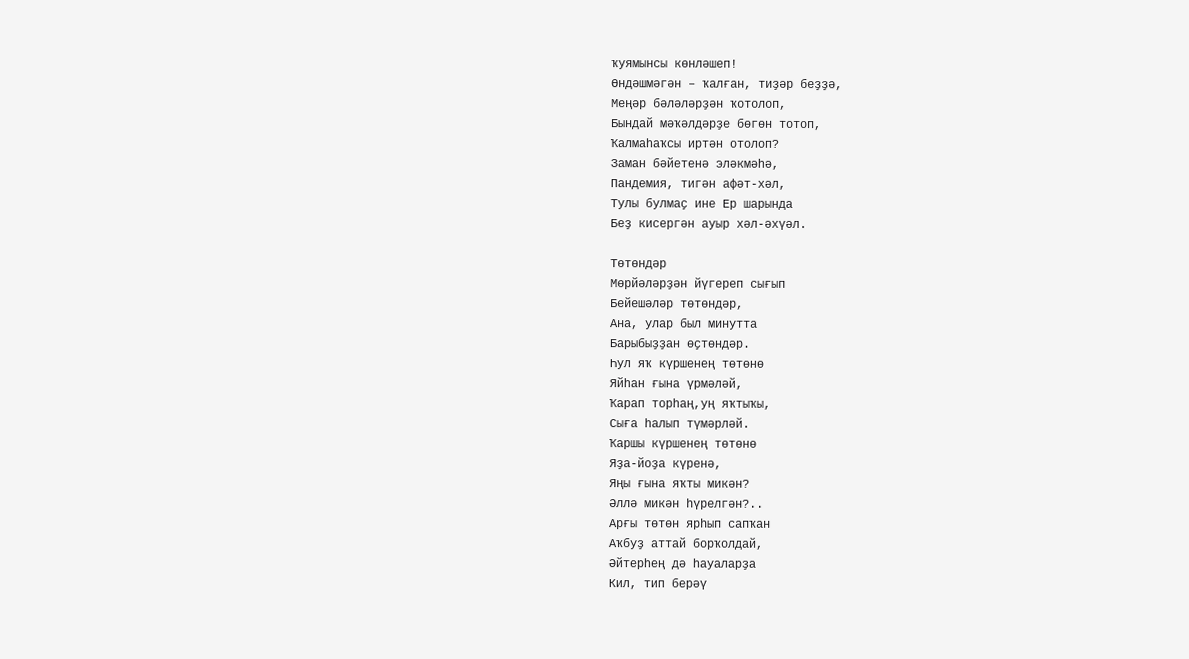ҡуямынсы көнләшеп!
Өндәшмәгән – ҡалған, тиҙәр беҙҙә,
Меңәр бәләләрҙән ҡотолоп,
Бындай мәҡәлдәрҙе бөгөн тотоп,
Ҡалмаһаҡсы иртән отолоп?
Заман бәйетенә эләкмәһә,
Пандемия, тигән афәт-хәл,
Тулы булмаҫ ине Ер шарында
Беҙ кисергән ауыр хәл-әхүәл.

Төтөндәр
Мөрйәләрҙән йүгереп сығып
Бейешәләр төтөндәр,
Ана, улар был минутта
Барыбыҙҙан өҫтөндәр.
Һул яҡ күршенең төтөнө
Яйһан ғына үрмәләй,
Ҡарап торһаң,уң яҡтыҡы,
Сыға һалып түмәрләй.
Ҡаршы күршенең төтөнө
Яҙа-йоҙа күренә,
Яңы ғына яҡты микән?
Әллә микән һүрелгән?..
Арғы төтөн ярһып сапҡан
Аҡбуҙ аттай борҡолдай,
Әйтерһең дә һауаларҙа
Кил, тип берәү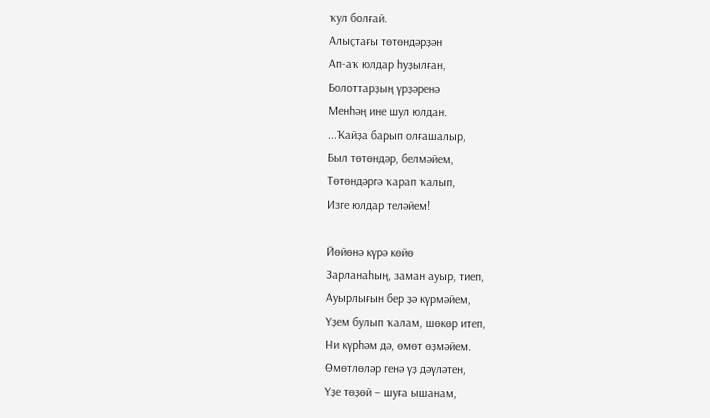ҡул болғай.
Алыҫтағы төтөндәрҙән
Ап-аҡ юлдар һуҙылған,
Болоттарҙың үрҙәренә
Менһәң ине шул юлдан.
...Ҡайҙа барып олғашалыр,
Был төтөндәр, белмәйем,
Төтөндәргә ҡарап ҡалып,
Изге юлдар теләйем!

Йөйөнә күрә көйө
Зарланаһың, заман ауыр, тиеп,
Ауырлығын бер ҙә күрмәйем,
Үҙем булып ҡалам, шөкөр итеп,
Ни күрһәм дә, өмөт өҙмәйем.
Өмөтлөләр генә үҙ дәүләтен,
Үҙе төҙөй – шуға ышанам,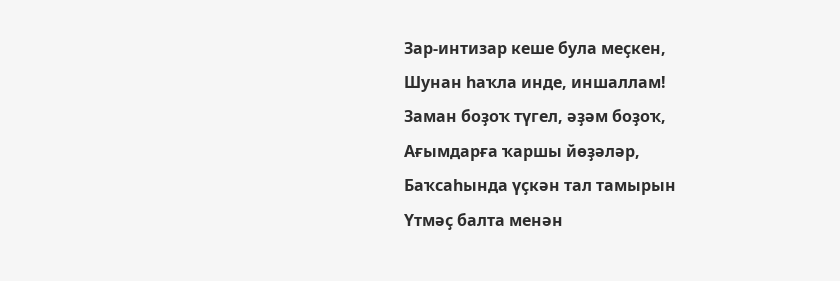Зар-интизар кеше була меҫкен,
Шунан һаҡла инде, иншаллам!
Заман боҙоҡ түгел, әҙәм боҙоҡ,
Ағымдарға ҡаршы йөҙәләр,
Баҡсаһында үҫкән тал тамырын
Үтмәҫ балта менән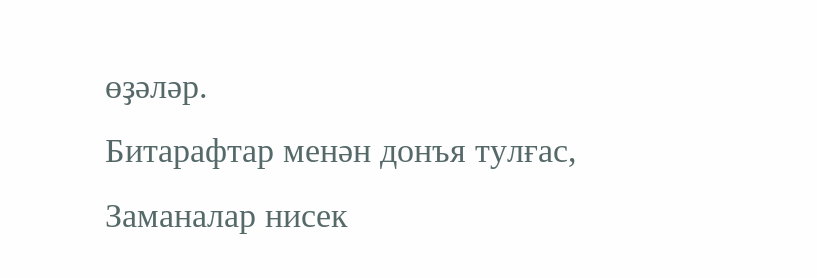өҙәләр.
Битарафтар менән донъя тулғас,
Заманалар нисек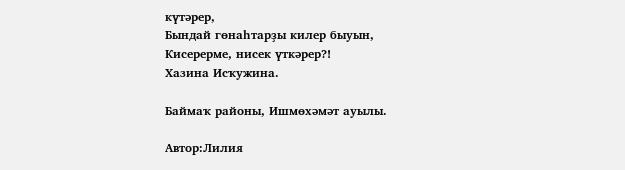күтәрер,
Бындай гөнаһтарҙы килер быуын,
Кисерерме, нисек үткәрер?!
Хазина Исҡужина.

Баймаҡ районы, Ишмөхәмәт ауылы.

Автор:Лилия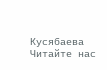Кусябаева
Читайте нас